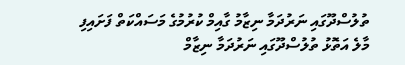ތުލުސްދޫގައި ނަރުދަމާ ނިޒާމު ގާއިމް ކުރުމުގެ މަސައްކަތް ފަށައިފި
މާލެ އަތޮޅު ތުލުސްދޫގައި ނަރުދަމާ ނިޒާމް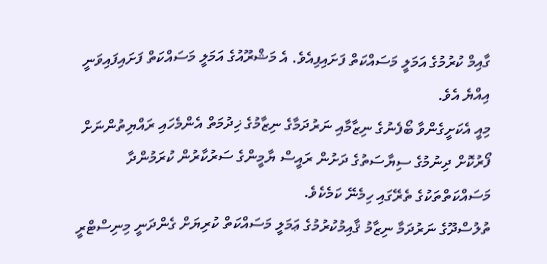ގާއިމް ކުރުމުގެ އަމަލީ މަސައްކަތް ފަށައިފިއެވެ. އެ މަޝްރޫއުގެ އަމަލީ މަސައްކަތް ފަށައިފައިވަނީ އިއްޔެ އެވެ.
މިއީ އެކަށީގެންވާ ބޯފެނުގެ ނިޒާމާއި ނަރުދަމާގެ ނިޒާމުގެ ޚިދުމަތް އެންމެހައި ރައްޔިތުންނަށް ފޯރުކޮށް ދިނުމުގެ ސިޔާސަތުގެ ދަށުން ރައީސް ޔާމީންގެ ސަރުކާރުން ކުރަމުންދާ މަސައްކަތްތަކުގެ ތެރޭގައި ހިމެނޭ ކަމެކެވެ.
ތުލުސްދޫގެ ނަރުދަމާ ނިޒާމު ޤާއިމުކުރުމުގެ ޢަމަލީ މަސައްކަތް ކުރިޔަށް ގެންދަނީ މިނިސްޓްރީ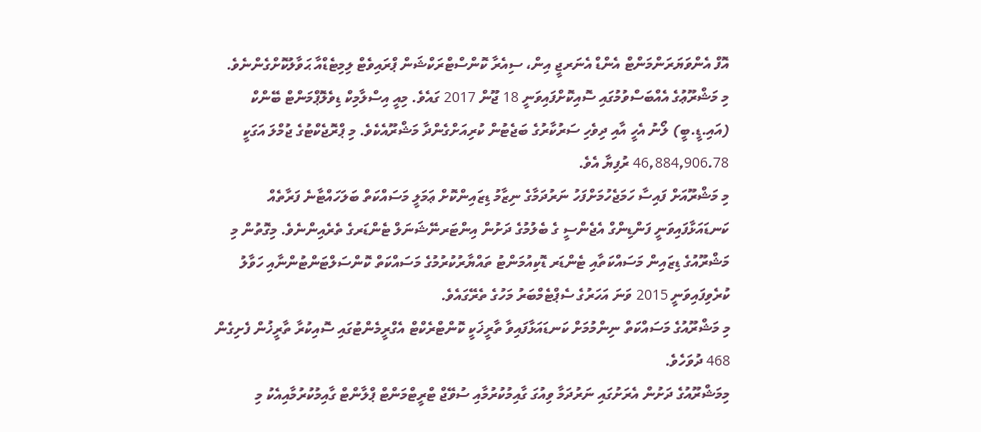އޮފް އެންވަޔަރަންމަންޓް އެންޑް އެނަރޖީ އިން، ސިއެރާ ކޮންސްޓްރަކްޝަން ޕްރައިވެޓް ލިމިޓެޑްއާ ޙަވާލުކޮށްގެންނެވެ.
މި މަޝްރޫޢުގެ އެއްބަސްވުމުގައި ސޮއިކޮށްފައިވަނީ 18 ޖޫން 2017 ގައެވެ. މިއީ އިސްލާމިކް ޑިވެލޮޕްމަންޓް ބޭންކް (އައި.ޑީ.ބީ) ލޯނު އެހީ އާއި ދިވެހި ސަރުކާރުގެ ބަޖެޓުން ކުރިއަށްގެންދާ މަޝްރޫއެކެވެ. މި ޕްރޮޖެކްޓުގެ ޖުމްލަ އަގަކީ 46,884,906.78 ރުފިޔާ އެވެ.
މި މަޝްރޫއަށް ފައިސާ ހަމަޖެހުމަށްފަހު ނަރުދަމާގެ ނިޒާމު ޑިޒައިންކޮށް ޢަމަލީ މަސައްކަތް ބަލަހައްޓާނެ ފަރާތެއް ކަނޑައަޅާފައިވަނީ ފަންޑިންގް އެޖެންސީ ގެ ބެލުމުގެ ދަށުން އިންޓަރނޭޝަނަލް ޓެންޑަރގެ ތެރެއިންނެވެ. މިގޮތުން މި މަޝްރޫއުގެ ޑިޒައިން މަސައްކަތާއި ޓެންޑަރ ޑޮކިއުމަންޓު ތައްޔާރުކުރުމުގެ މަސައްކަތް ކޮންސަލްޓަންޓުންނާއި ހަވާލު ކުރެވިފައިވަނީ 2015 ވަނަ އަހަރުގެ ސެޕްޓެމްބަރު މަހުގެ ތެރޭގައެވެ.
މި މަޝްރޫއުގެ މަސައްކަތް ނިންމުމަށް ކަނޑައަޅާފައިވާ ތާރީޚަކީ ކޮންޓްރެކްޓް އެގްރީމެންޓުގައި ސޮއިކުރާ ތާރީޚުން ފެށިގެން 468 ދުވަހެވެ.
މިމަޝްރޫއުގެ ދަށުން އެރަށުގައި ނަރުދަމާ ވިއުގަ ގާއިމުކުރުމާއި ސުވޭޖް ޓްރީޓްމަންޓް ޕްލާންޓް ގާއިމުކުރުމާއިއެކު މި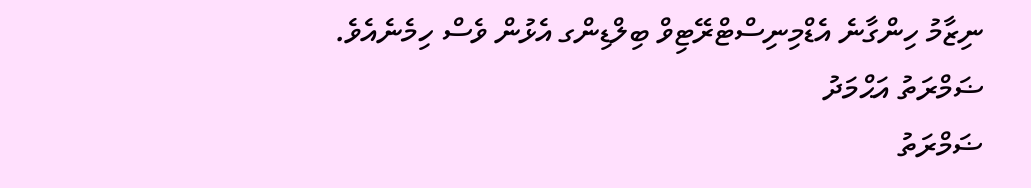ނިޒާމު ހިންގާނެ އެޑްމިނިސްޓްރޭޓިވް ބިލްޑިންގ އެޅުން ވެސް ހިމެނެއެވެ.
ޟަމްރަތު އަޙްމަދު
ޟަމްރަތު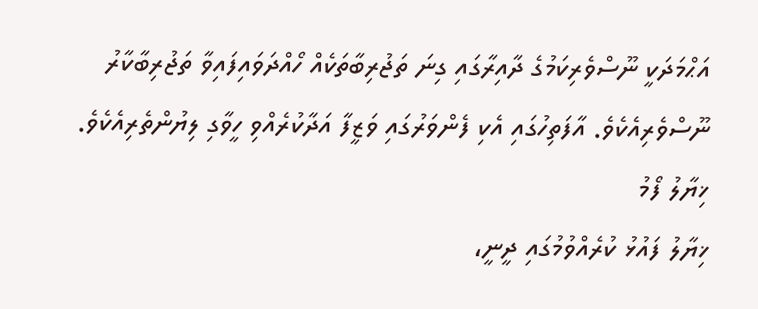އަޙްމަދަކީ ނޫސްވެރިކަމުގެ ދާއިރާގައި ގިނަ ތަޖުރިބާތަކެއް ހޯއްދަވައިފައިވާ ތަޖުރިބާކާރު ނޫސްވެރިއެކެވެ. އާފަތިހުގައި އެކި ފެންވަރުގައި ވަޒީފާ އަދާކުރެއްވި ހީވާގި ލިޔުންތެރިއެކެވެ.
ޚިޔާލު ފޯމު
ޚިޔާލު ފައުޅު ކުރެއްވުމުގައި ދީނީ،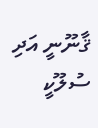ޤާނޫނީ އަދި ސުލޫކީ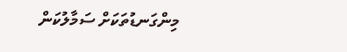މިންގަނޑުތަކަށް ސަމާލުކަން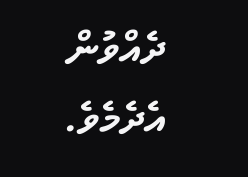ދެއްވުން އެދެމެވެ.